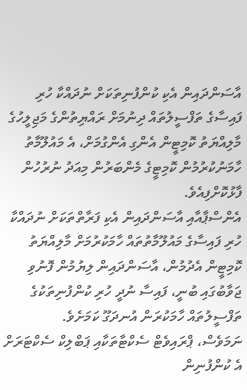އާސަންދައިން އެކި ކުންފުނިތަކަށް ނުދައްކާ ހުރި ފައިސާގެ ތަފްސީލުތައް ދިނުމަށް ރައްޔިތުންގެ މަޖިލީހުގެ މާލިއްޔަތު ކޮމިޓީން އެންގި އެންގުމަށް، އެ މައުލޫމާތު ހާމަނުކުރުމުން ކޮމިޓީގެ މެންބަރުން މިއަދު ނުރުހުން ފާޅުކޮށްފިއެވެ.
އެންސްޕާއާއި އާސަންދައިން އެކި ފަރާތްތަކަށް ނުދައްކާ ހުރި ފައިސާގެ މައުލޫމާތުތައް ހާމަކުރުމަށް މާލިއްޔަތު ކޮމިޓީން އެދުމުން، އާސަންދައިން ލިޔުމުން ފޮނުވި ޖަވާބުގައި ބުނީ، ފައިސާ ނުދީ ހުރި ކުންފުނިތަކުގެ ތަފްސީލުތައް ހާމަކުރަން އުނދަގޫ ކަމަށެވެ.
ނަމަވެސް، ޕްރައިވެޓް ސެކްޓާތަކާއި ޕަބްލިކް ސެކްޓަރަށް އެ ކުންފުނިން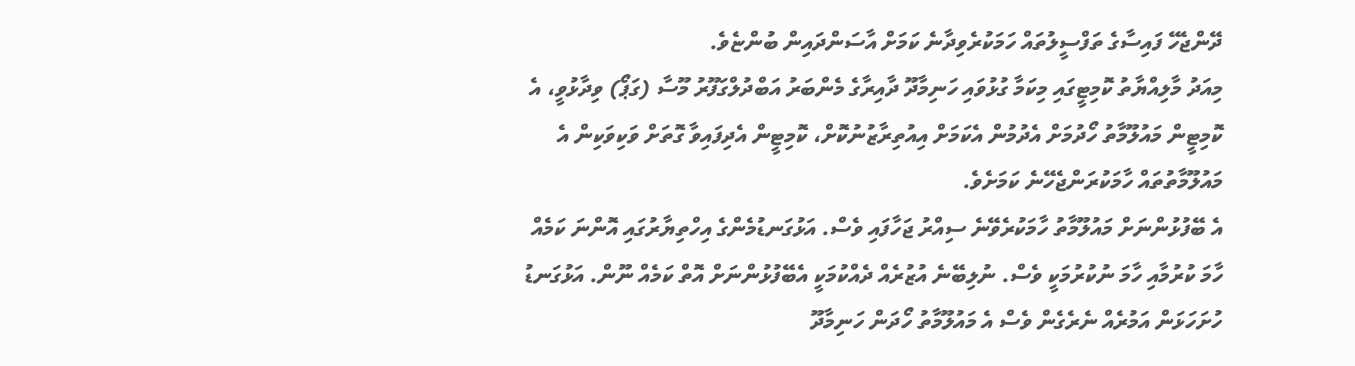ދޭންޖެހޭ ފައިސާގެ ތަފްސީލުތައް ހަމަކުރެވިދާނެ ކަމަށް އާސަންދައިން ބުންޏެވެ.
މިއަދު މާލިއްޔާތު ކޮމިޓީގައި މިކަމާ ގުޅުވައި ހަނިމާދޫ ދާއިރާގެ މެންބަރު އަބްދުލްގަފޫރު މޫސާ (ގަޕޯ) ވިދާޅުވީ، އެ ކޮމިޓީން މައުލޫމާތު ހޯދުމަށް އެދުމުން އެކަމަށް އިއުތިރާޒުނުކޮށް، ކޮމިޓީން އެދިފައިވާ ގޮތަށް ވަކިވަކިން އެ މައުލޫމާތުތައް ހާމަކުރަންޖެހޭނެ ކަމަށެވެ.
އެ ބޭފުޅުންނަށް މައުލޫމާތު ހާމަކުރެވޭނެ ސިއްރު ޖަހާފައި ވެސް. އަޅުގަނޑުމެންގެ އިހްތިޔާރުގައި އޮންނަ ކަމެއް ހާމަ ކުރުމާއި ހާމަ ނުކުރުމަކީ ވެސް. ނުލިބޭނެ އުޒުރެއް ދެއްކުމަކީ އެބޭފުޅުންނަށް އޮތް ކަމެއް ނޫން. އަޅުގަނޑު ހުށަހަޅަން އަމުރެއް ނެރެގެން ވެސް އެ މައުލޫމާތު ހޯދަން ހަނިމާދޫ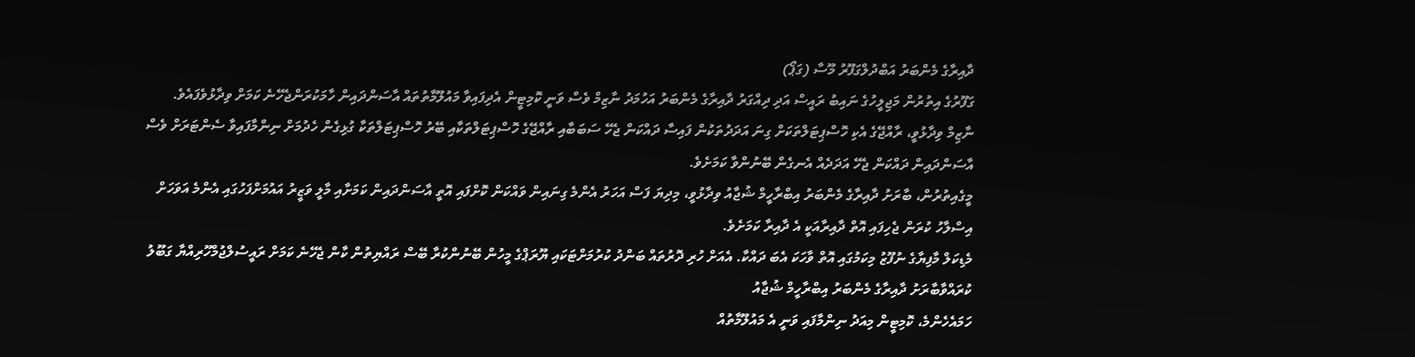ދާއިރާގެ މެންބަރު އަބްދުލްގަފޫރު މޫސާ (ގަޕޯ)
ގަފޫރުގެ އިތުރުން މަޖިލީހުގެ ނައިބު ރައީސް އަދި ދިއްގަރު ދާއިރާގެ މެންބަރު އަހުމަދު ނާޒިމް ވެސް ވަނީ ކޮމިޓީން އެދިފައިވާ މައުލޫމާތުތައް އާސަންދައިން ހާމަކުރަންޖެހޭނެ ކަމަށް ވިދާޅުވެފައެވެ.
ނާޒިމް ވިދާޅުވީ، ރާއްޖޭގެ އެކި ހޮސްޕިޓަލްތަކަށް ގިނަ އަދަދުތަކުން ފައިސާ ދައްކަން ޖެހޭ ސަބަބާއި ރާއްޖޭގެ ހޮސްޕިޓަލްތަކާއި ބޭރު ހޮސްޕިޓަލްތަކާ ގުޅިގެން ހެދުމަށް ނިންމާފައިވާ ސެންޓަރަށް ވެސް އާސަންދައިން ދައްކަން ޖެހޭ އަދަދެއް އެނގެން ބޭނުންވާ ކަމަށެވެ.
މީގެއިތުރުން، ބާރަށު ދާއިރާގެ މެންބަރު އިބްރާހީމް ޝުޖާއު ވިދާޅުވީ، މިދިޔަ ފަސް އަހަރު އެންމެ ގިނައިން ވައްކަން ކޮށްފައި އޮތީ އާސަންދައިން ކަމަށާއި މާލީ ވަޒީރު އައުމަށްފަހުގައި އެންމެ އަވަހަށް އިސްލާހު ކުރަން ޖެހިފައި އޮތް ދާއިރާއަކީ އެ ދާއިރާ ކަމަށެވެ.
މެޑިކަލް މާފިޔާގެ ނުފޫޒު މިކަމުގައި އޮތް ވާހަކަ އެބަ ދައްކާ. އެއަށް ހުރި ދޮރުތައް ބަންދު ކުރުމަށްޓަކައި ޔޫރަޕްގެ މީހުން ބޭނުންކުރާ ބޭސް ރައްޔިތުން ކާން ޖެހޭނެ ކަމަށް ރައީސުލްޖުމްހޫރިއްޔާ ގަބޫލު ކުރައްވާބާރަށު ދާއިރާގެ މެންބަރު އިބްރާހީމް ޝުޖާއު
ހަމައެހެންމެ، ކޮމިޓީން މިއަދު ނިންމާފައި ވަނީ އެ މައުލޫމާތުއް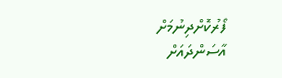ފޯރުކޮށްދިނުމަށް އާސަންދައަށް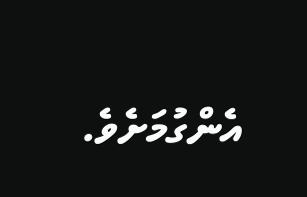އެންގުމަށެވެ.